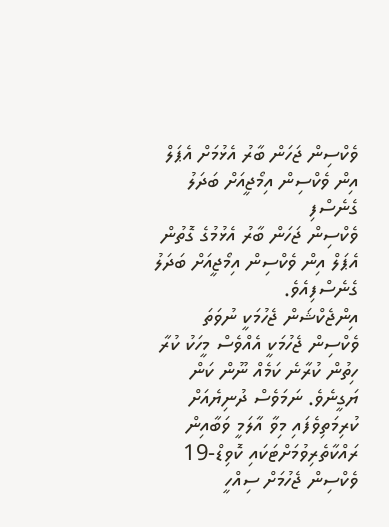ވެކްސިން ޖަހަން ބާރު އެޅުމަށް އެޕަލް އިން ވެކްސިން އިމޯޖީއަށް ބަދަލު ގެނެސްފި
ވެކްސިން ޖަހަން ބާރު އެޅުމުގެ ގޮތުން އެޕަލް އިން ވެކްސިން އިމޯޖީއަށް ބަދަލު ގެނެސްފިއެވެ.
އިންޖެކްޝަން ޖެހުމަކީ ނުވަތަ ވެކްސިން ޖެހުމަކީ އެއްވެސް މީހަކު ކުރާ ހިތުން ކުރާނެ ކަމެއް ނޫން ކަން ޔަގީނެވެ. ނަމަވެސް ދުނިޔެއަށް ކުރިމަތިވެފައި މިވާ އާލަމީ ވަބާއިން ރައްކާތެރިވުމަށްޓަކައި ކޮވިޑް-19 ވެކްސިން ޖެހުމަށް ސިއްހީ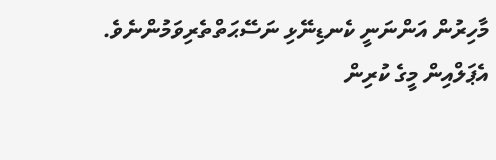މާހިރުން އަންނަނީ ކެނޑިނޭޅި ނަސޭޙަތްތެރިވަމުންނެވެ.
އެޕަލްއިން މީގެ ކުރިން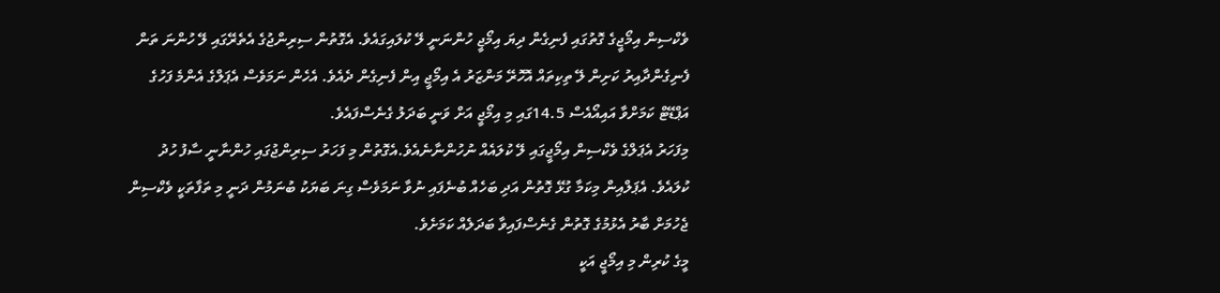ވެކްސިން އިމޯޖީގެ ގޮތުގައި ފެނިގެން ދިޔަ އިމޯޖީ ހުންނަނީ ލޭ ކުލައިގައެވެ. އެގޮތުން ސިރިންޖުގެ އެތެރޭގައި ލޭ ހުންނަ ތަން ފެނިގެންދާއިރު ކަށިން ލޭ ތިކިތައް އޮހޮރޭ މަންޒަރު އެ އިމޯޖީ އިން ފެނިގެން ދެއެވެ. އެހެން ނަމަވެސް އެޕަލްގެ އެންމެ ފަހުގެ އަޕްޑޭޓް ކަމަށްވާ އައިއޯއެސް 14.5ގައި މި އިމޯޖީ އަށް ވަނީ ބަދަލު ގެނެސްފައެވެ.
މިފަހަރު އެޕަލްގެ ވެކްސިން އިމޯޖީގައި ލޭ ކުލައެއް ނުހުންނާނެއެވެ.އެގޮތުން މި ފަހަރު ސިރިންޖުގައި ހުންނާނީ ސާފު ހުދު ކުލައެވެ. އެޕަލްއިން މިކަމާ ގުޅޭ ގޮތުން އަދި ބަހެއް ބުނެފައި ނުވާ ނަމަވެސް ގިނަ ބަޔަކު ބުނަމުން ދަނީ މި ތަފާތަކީ ވެކްސިން ޖެހުމަށް ބާރު އެޅުމުގެ ގޮތުން ގެނެސްފައިވާ ބަދަލެއް ކަމަށެވެ.
މީގެ ކުރިން މި އިމޯޖީ އަކީ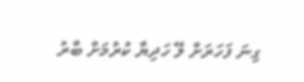ގިނަ ފަހަރަށް ލޭ ހަދިޔާ ކުރުމަށް ބާރު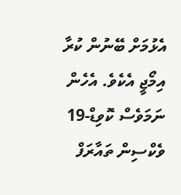އެޅުމަށް ބޭނުން ކުރާ އިމޯޖީ އެކެވެ. އެހެން ނަމަވެސް ކޮވިޑް-19 ވެކްސިން ތައާރަފް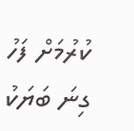ކުރުމަށް ފަހު ގިނަ ބަޔަކު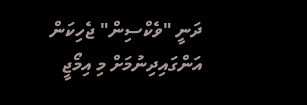ދަނީ "ވެކްސިން" ޖެހިކަން އަންގައިދިނުމަށް މި އިމޯޖީ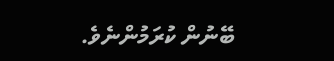ބޭނުން ކުރަމުންނެވެ.